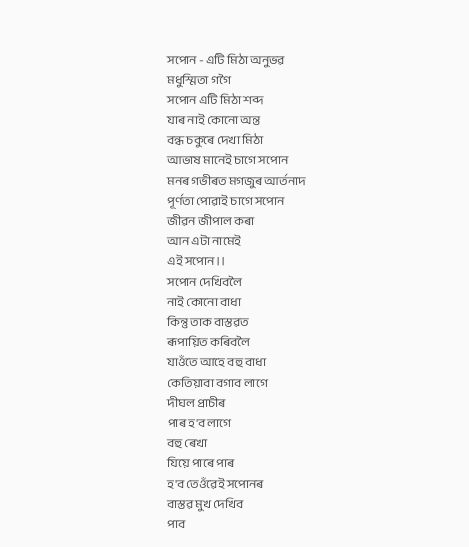সপোন - এটি মিঠা অনুভৱ
মধুস্মিতা গগৈ
সপোন এটি মিঠা শব্দ
যাৰ নাই কোনো অন্ত
বন্ধ চকুৰে দেখা মিঠা
আভাষ মানেই চাগে সপোন
মনৰ গভীৰত মগজুৰ আৰ্তনাদ
পূৰ্ণতা পোৱাই চাগে সপোন
জীৱন জীপাল কৰা
আন এটা নামেই
এই সপোন।।
সপোন দেখিবলৈ
নাই কোনো বাধা
কিন্তু তাক বাস্তৱত
ৰূপায়িত কৰিবলৈ
যাওঁতে আহে বহু বাধা
কেতিয়াবা বগাব লাগে
দীঘল প্ৰাচীৰ
পাৰ হ'ব লাগে
বহু ৰেখা
যিয়ে পাৰে পাৰ
হ'ব তেওঁৱেই সপোনৰ
বাস্তৱ মুখ দেখিব
পাব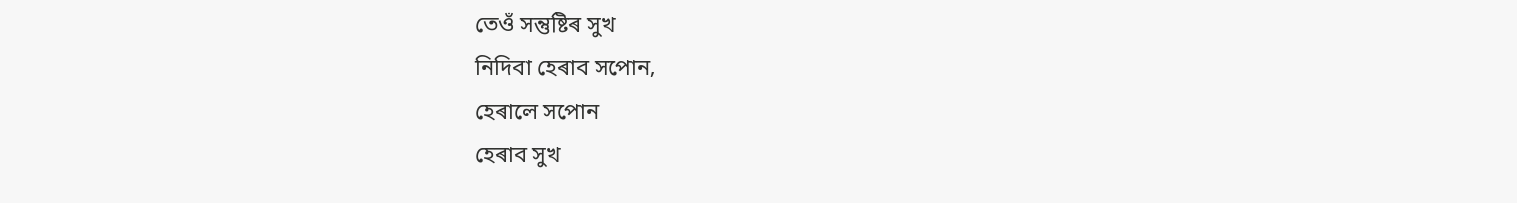তেওঁ সন্তুষ্টিৰ সুখ
নিদিবা হেৰাব সপোন‚
হেৰালে সপোন
হেৰাব সুখ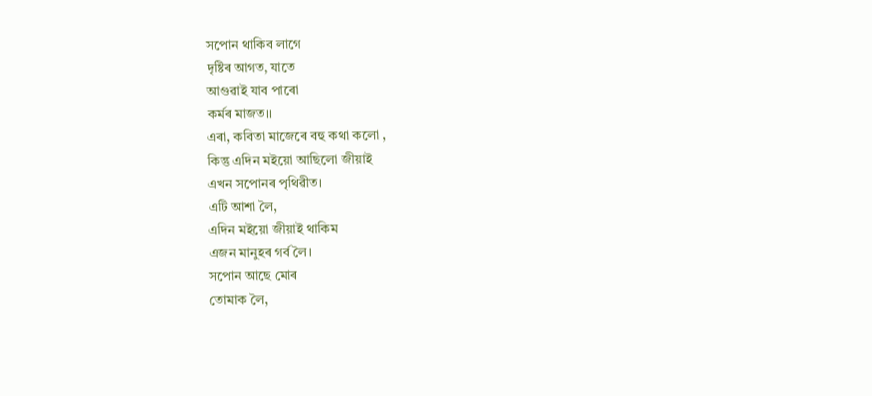সপোন থাকিব লাগে
দৃষ্টিৰ আগত‚ যাতে
আগুৱাই যাব পাৰো
কৰ্মৰ মাজত।।
এৰা, কবিতা মাজেৰে বহু কথা কলো ,
কিন্তু এদিন মইয়ো আছিলো জীয়াই
এখন সপোনৰ পৃথিৱীত।
এটি আশা লৈ,
এদিন মইয়ো জীয়াই থাকিম
এজন মানুহৰ গৰ্ব লৈ।
সপোন আছে মোৰ
তোমাক লৈ,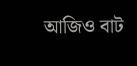আজিও বাট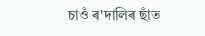চাওঁ ৰ'দালিৰ ছাঁত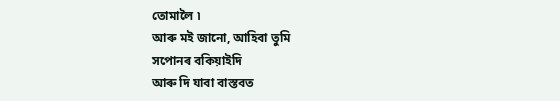তোমালৈ ৷
আৰু মই জানো, আহিবা তুমি
সপোনৰ বকিয়াইদি
আৰু দি যাবা বাস্তবত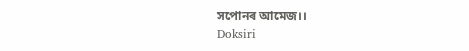সপোনৰ আমেজ।।
Doksiri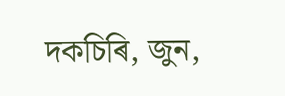দকচিৰি, জুন,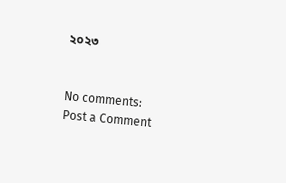২০২৩


No comments:
Post a Comment